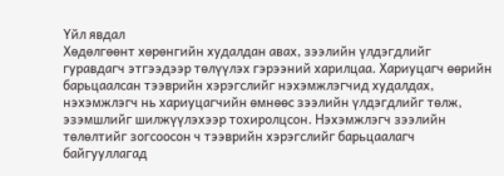Үйл явдал
Хөдөлгөөнт хөрөнгийн худалдан авах, зээлийн үлдэгдлийг гуравдагч этгээдээр төлүүлэх гэрээний харилцаа. Хариуцагч өөрийн барьцаалсан тээврийн хэрэгслийг нэхэмжлэгчид худалдах, нэхэмжлэгч нь хариуцагчийн өмнөөс зээлийн үлдэгдлийг төлж, эзэмшлийг шилжүүлэхээр тохиролцсон. Нэхэмжлэгч зээлийн төлөлтийг зогсоосон ч тээврийн хэрэгслийг барьцаалагч байгууллагад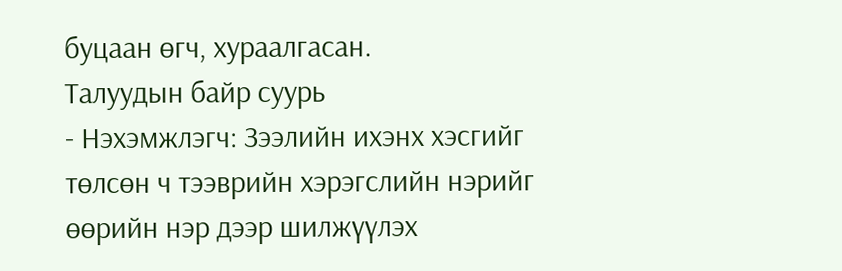буцаан өгч, хураалгасан.
Талуудын байр суурь
- Нэхэмжлэгч: Зээлийн ихэнх хэсгийг төлсөн ч тээврийн хэрэгслийн нэрийг өөрийн нэр дээр шилжүүлэх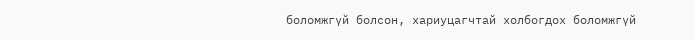боломжгүй болсон, хариуцагчтай холбогдох боломжгүй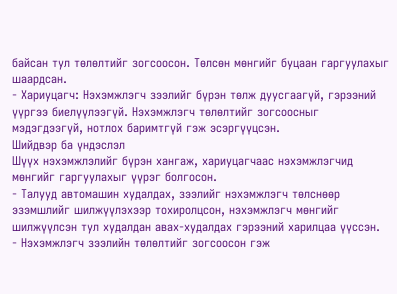байсан тул төлөлтийг зогсоосон. Төлсөн мөнгийг буцаан гаргуулахыг шаардсан.
- Хариуцагч: Нэхэмжлэгч зээлийг бүрэн төлж дуусгаагүй, гэрээний үүргээ биелүүлээгүй. Нэхэмжлэгч төлөлтийг зогсоосныг мэдэгдээгүй, нотлох баримтгүй гэж эсэргүүцсэн.
Шийдвэр ба үндэслэл
Шүүх нэхэмжлэлийг бүрэн хангаж, хариуцагчаас нэхэмжлэгчид мөнгийг гаргуулахыг үүрэг болгосон.
- Талууд автомашин худалдах, зээлийг нэхэмжлэгч төлснөөр эзэмшлийг шилжүүлэхээр тохиролцсон, нэхэмжлэгч мөнгийг шилжүүлсэн тул худалдан авах-худалдах гэрээний харилцаа үүссэн.
- Нэхэмжлэгч зээлийн төлөлтийг зогсоосон гэж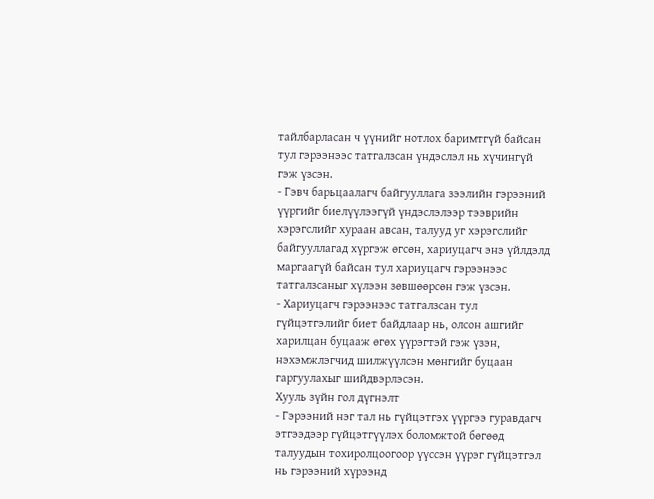тайлбарласан ч үүнийг нотлох баримтгүй байсан тул гэрээнээс татгалзсан үндэслэл нь хүчингүй гэж үзсэн.
- Гэвч барьцаалагч байгууллага зээлийн гэрээний үүргийг биелүүлээгүй үндэслэлээр тээврийн хэрэгслийг хураан авсан, талууд уг хэрэгслийг байгууллагад хүргэж өгсөн, хариуцагч энэ үйлдэлд маргаагүй байсан тул хариуцагч гэрээнээс татгалзсаныг хүлээн зөвшөөрсөн гэж үзсэн.
- Хариуцагч гэрээнээс татгалзсан тул гүйцэтгэлийг биет байдлаар нь, олсон ашгийг харилцан буцааж өгөх үүрэгтэй гэж үзэн, нэхэмжлэгчид шилжүүлсэн мөнгийг буцаан гаргуулахыг шийдвэрлэсэн.
Хууль зүйн гол дүгнэлт
- Гэрээний нэг тал нь гүйцэтгэх үүргээ гуравдагч этгээдээр гүйцэтгүүлэх боломжтой бөгөөд талуудын тохиролцоогоор үүссэн үүрэг гүйцэтгэл нь гэрээний хүрээнд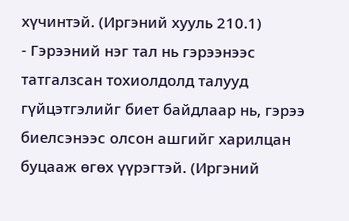хүчинтэй. (Иргэний хууль 210.1)
- Гэрээний нэг тал нь гэрээнээс татгалзсан тохиолдолд талууд гүйцэтгэлийг биет байдлаар нь, гэрээ биелсэнээс олсон ашгийг харилцан буцааж өгөх үүрэгтэй. (Иргэний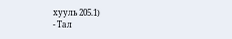хууль 205.1)
- Тал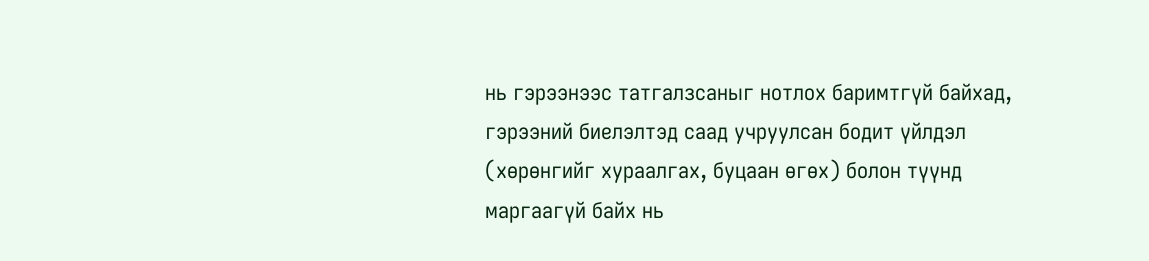нь гэрээнээс татгалзсаныг нотлох баримтгүй байхад, гэрээний биелэлтэд саад учруулсан бодит үйлдэл (хөрөнгийг хураалгах, буцаан өгөх) болон түүнд маргаагүй байх нь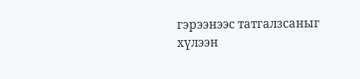гэрээнээс татгалзсаныг хүлээн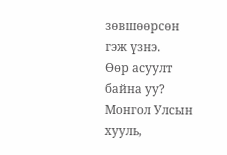зөвшөөрсөн гэж үзнэ.
Өөр асуулт байна уу?
Монгол Улсын хууль,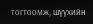тогтоомж, шүүхийн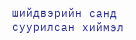шийдвэрийн санд суурилсан хиймэл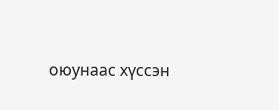оюунаас хүссэн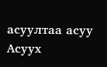асуултаа асуу
Асуух